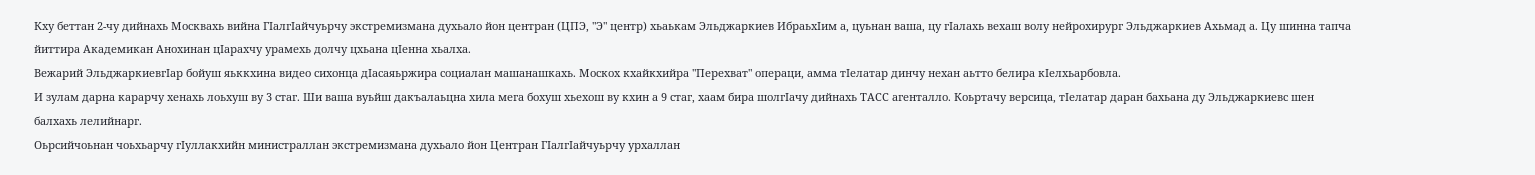Кху беттан 2-чу дийнахь Москвахь вийна ГIалгIайчуьрчу экстремизмана духьало йон центран (ЦПЭ, "Э" центр) хьаькам Эльджаркиев ИбраьхIим а, цуьнан ваша, цу гIалахь вехаш волу нейрохирург Эльджаркиев Ахьмад а. Цу шинна тапча йиттира Академикан Анохинан цIарахчу урамехь долчу цхьана цIенна хьалха.
Вежарий ЭльджаркиевгIар бойуш яьккхина видео сихонца дIасаяьржира социалан машанашкахь. Москох кхайкхийра "Перехват" операци, амма тIелатар динчу нехан аьтто белира кIелхьарбовла.
И зулам дарна карарчу хенахь лоьхуш ву 3 стаг. Ши ваша вуьйш дакъалаьцна хила мега бохуш хьехош ву кхин а 9 стаг, хаам бира шолгIачу дийнахь ТАСС агенталло. Коьртачу версица, тIелатар даран бахьана ду Эльджаркиевс шен балхахь лелийнарг.
Оьрсийчоьнан чоьхьарчу гIуллакхийн министраллан экстремизмана духьало йон Центран ГIалгIайчуьрчу урхаллан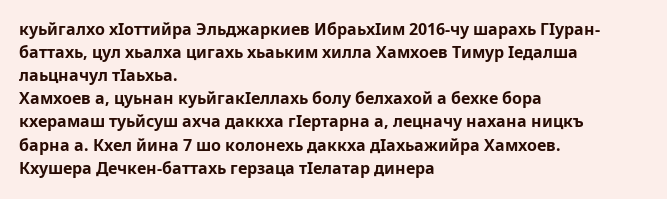куьйгалхо хIоттийра Эльджаркиев ИбраьхIим 2016-чу шарахь ГIуран-баттахь, цул хьалха цигахь хьаьким хилла Хамхоев Тимур Iедалша лаьцначул тIаьхьа.
Хамхоев а, цуьнан куьйгакIеллахь болу белхахой а бехке бора кхерамаш туьйсуш ахча даккха гIертарна а, лецначу нахана ницкъ барна а. Кхел йина 7 шо колонехь даккха дIахьажийра Хамхоев.
Кхушера Дечкен-баттахь герзаца тIелатар динера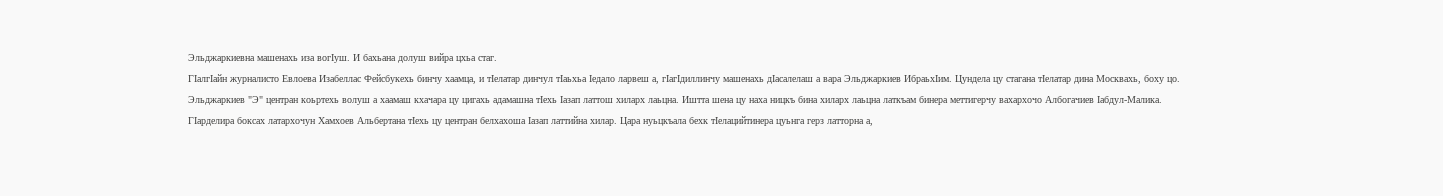Эльджаркиевна машенахь иза вогIуш. И бахьана долуш вийра цхьа стаг.
ГIалгIайн журналисто Евлоева Изабеллас Фейсбукехь бинчу хаамца, и тIелатар динчул тIаьхьа Iедало ларвеш а, гIагIдиллинчу машенахь дIасалелаш а вара Эльджаркиев ИбраьхIим. Цундела цу стагана тIелатар дина Москвахь, боху цо.
Эльджаркиев "Э" центран коьртехь волуш а хаамаш кхачара цу цигахь адамашна тIехь Iазап латтош хиларх лаьцна. Иштта шена цу наха ницкъ бина хиларх лаьцна латкъам бинера меттигерчу вахархочо Албогачиев Iабдул-Малика.
ГIарделира боксах латархочун Хамхоев Альбертана тIехь цу центран белхахоша Iазап латтийна хилар. Цара нуьцкъала бехк тIелацийтинера цуьнга герз латторна а,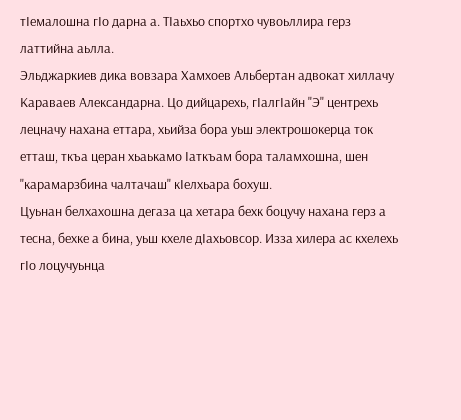тIемалошна гIо дарна а. ТIаьхьо спортхо чувоьллира герз латтийна аьлла.
Эльджаркиев дика вовзара Хамхоев Альбертан адвокат хиллачу Караваев Александарна. Цо дийцарехь, гIалгIайн "Э" центрехь лецначу нахана еттара, хьийза бора уьш электрошокерца ток етташ, ткъа церан хьаькамо Iаткъам бора таламхошна, шен "карамарзбина чалтачаш" кIелхьара бохуш.
Цуьнан белхахошна дегаза ца хетара бехк боцучу нахана герз а тесна, бехке а бина, уьш кхеле дIахьовсор. Изза хилера ас кхелехь гIо лоцучуьнца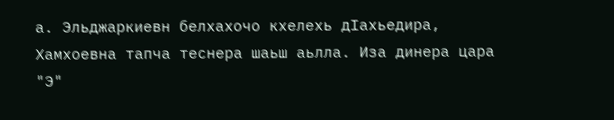а. Эльджаркиевн белхахочо кхелехь дIахьедира, Хамхоевна тапча теснера шаьш аьлла. Иза динера цара "Э"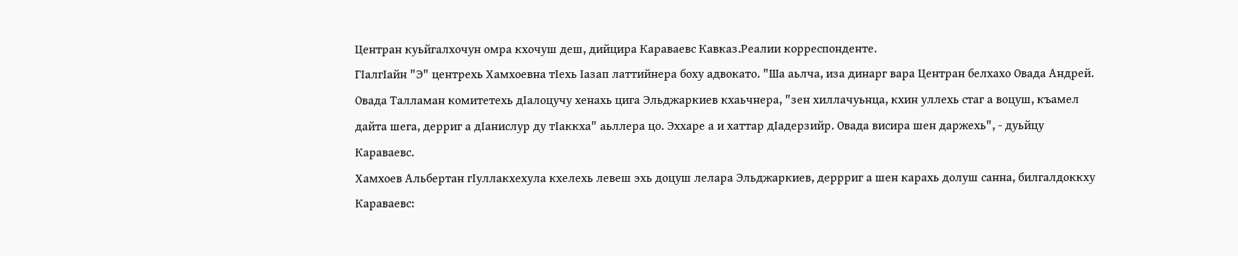Центран куьйгалхочун омра кхочуш деш, дийцира Караваевс Кавказ.Реалии корреспонденте.
ГIалгIайн "Э" центрехь Хамхоевна тIехь Iазап латтийнера боху адвокато. "Ша аьлча, иза динарг вара Центран белхахо Овада Андрей. Овада Талламан комитетехь дIалоцучу хенахь цига Эльджаркиев кхаьчнера, "зен хиллачуьнца, кхин уллехь стаг а воцуш, къамел дайта шега, дерриг а дIанислур ду тIаккха" аьллера цо. Эххаре а и хаттар дIадерзийр. Овада висира шен даржехь", - дуьйцу Караваевс.
Хамхоев Альбертан гIуллакхехула кхелехь левеш эхь доцуш лелара Эльджаркиев, деррриг а шен карахь долуш санна, билгалдоккху Караваевс: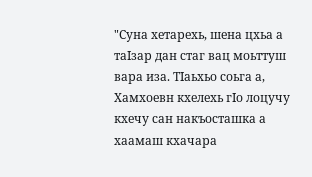"Суна хетарехь, шена цхьа а таIзар дан стаг вац моьттуш вара иза. ТIаьхьо соьга а, Хамхоевн кхелехь гIо лоцучу кхечу сан накъосташка а хаамаш кхачара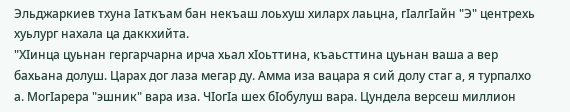Эльджаркиев тхуна Iаткъам бан некъаш лоьхуш хиларх лаьцна, гIалгIайн "Э" центрехь хуьлург нахала ца даккхийта.
"ХIинца цуьнан гергарчарна ирча хьал хIоьттина, къаьсттина цуьнан ваша а вер бахьана долуш. Царах дог лаза мегар ду. Амма иза вацара я сий долу стаг а, я турпалхо а. МогIарера "эшник" вара иза. ЧIогIа шех бIобулуш вара. Цундела версеш миллион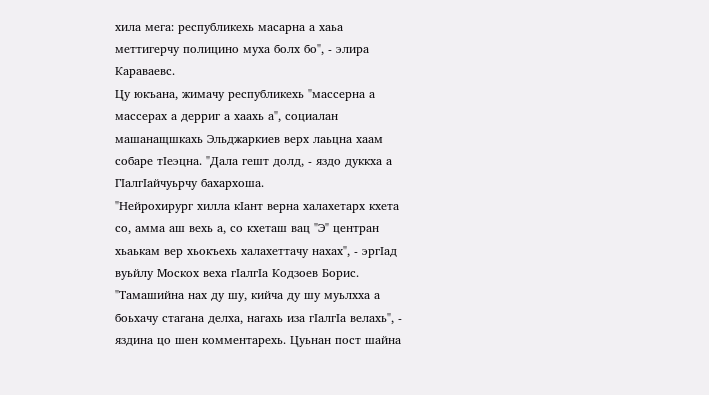хила мега: республикехь масарна а хаьа меттигерчу полицино муха болх бо", - элира Караваевс.
Цу юкъана, жимачу республикехь "массерна а массерах а дерриг а хаахь а", социалан машанащшкахь Эльджаркиев верх лаьцна хаам собаре тIеэцна. "Дала гешт долд, - яздо дуккха а ГIалгIайчуьрчу бахархоша.
"Нейрохирург хилла кIант верна халахетарх кхета со, амма аш вехь а, со кхеташ вац "Э" центран хьаькам вер хьокъехь халахеттачу нахах", - эргIад вуьйлу Москох веха гIалгIа Кодзоев Борис. "Тамашийна нах ду шу, кийча ду шу муьлхха а боьхачу стагана делха, нагахь иза гIалгIа велахь", - яздина цо шен комментарехь. Цуьнан пост шайна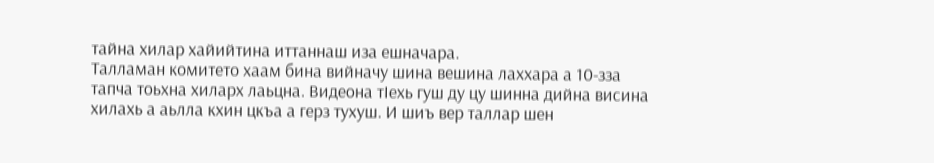тайна хилар хайийтина иттаннаш иза ешначара.
Талламан комитето хаам бина вийначу шина вешина лаххара а 10-зза тапча тоьхна хиларх лаьцна. Видеона тIехь гуш ду цу шинна дийна висина хилахь а аьлла кхин цкъа а герз тухуш. И шиъ вер таллар шен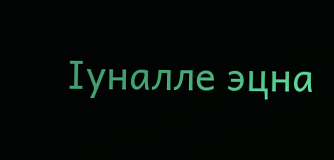Iуналле эцна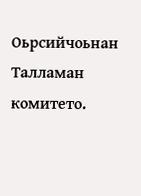Оьрсийчоьнан Талламан комитето.